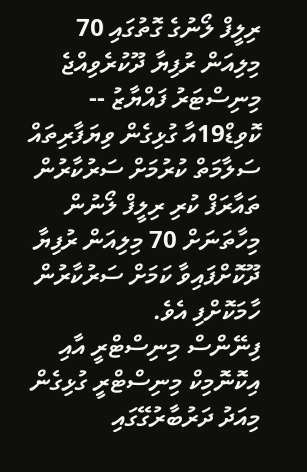ރިލީފް ލޯނުގެ ގޮތުގައި 70 މިލިއަން ރުފިޔާ ދޫކުރެވިއްޖެ
މިނިސްޓަރު ފައްޔާޒު --
ކޮވިޑް19އާ ގުޅިގެން ވިޔަފާރިތައް ސަލާމަތް ކުރުމަށް ސަރުކާރުން ތައާރަފް ކުރި ރިލީފް ލޯނުން މިހާތަނަށް 70 މިލިއަން ރުފިޔާ ދޫކޮށްފައިވާ ކަމަށް ސަރުކާރުން ހާމަކޮށްފި އެވެ.
ފިނޭންސް މިނިސްޓްރީ އާއި އިކޮނޮމިކް މިނިސްޓްރީ ގުޅިގެން މިއަދު ދަރުބާރުގޭގައި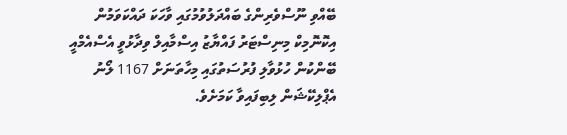ބޭއްވި ނޫސްވެރިންގެ ބައްދަލުވުމުގައި ވާހަކަ ދައްކަވަމުން އިކޮނޮމިކް މިނިސްޓަރު ފައްޔާޒު އިސްމާއިލް ވިދާޅުވީ އެސްއެމްއީ ބޭންކުން ހުޅުވާލި ފުރުސަތުގައި މިހާތަނަށް 1167 ލޯނު އެޕްލިކޭޝަން ލިބިފައިވާ ކަމަށެވެ.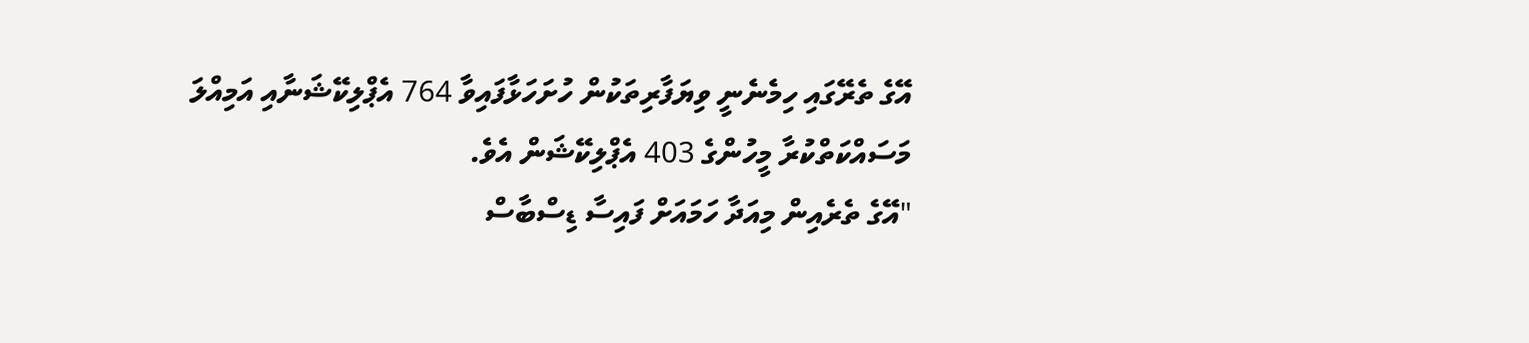އޭގެ ތެރޭގައި ހިމެނެނީ ވިޔަފާރިތަކުން ހުށަހަޅާފައިވާ 764 އެޕްލިކޭޝަނާއި އަމިއްލަ މަސައްކަތްކުރާ މީހުންގެ 403 އެޕްލިކޭޝަން އެވެ.
"އޭގެ ތެރެއިން މިއަދާ ހަމައަށް ފައިސާ ޑިސްބާސް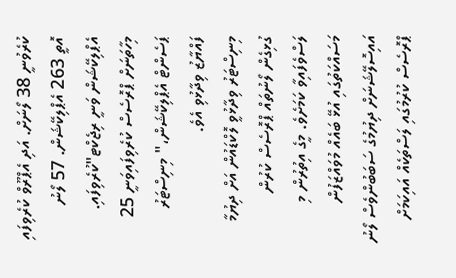ކުރެވުނީ 38 ލޯނަށް. އަދި އެޕްރޫވް ކުރެވިފައި އޮތީ 263 އެޕްލިކޭޝަން. 57 ލޯނު އެޕްލިކޭޝަން ވަނީ ރިޖެކްޓ"ކުރެވިފައި. މިހާތަނަށް ޕްރޮސެސް ކުރެވިފައިވަނީ 25 ޕަސެންޓް އެޕްލިކޭޝަން،" މިނިސްޓަރު ފައްޔާޒު ވިދާޅުވި އެވެ.
މިނިސްޓަރު ވިދާޅުވީ ލޮކްޑައުން އަށް ދިޔުމާ ގުޅިގެން ލޯނުތައް ޕްރޮސެސް ކުރުން ލަސްވެފައިވާ ކަމަށެވެ. މީގެ އިތުރުން މި މަސައްކަތުގައި އުޅޭ ބައެއް މުވައްޒަފުން އައިސޮލޭޝަނަށް ދިޔުމުގެ ސަބަބުންވެސް ލޯނު ޕްރޮސެސް ކުރުމުގައި ލަސްތަކެއް އައިކަމަށް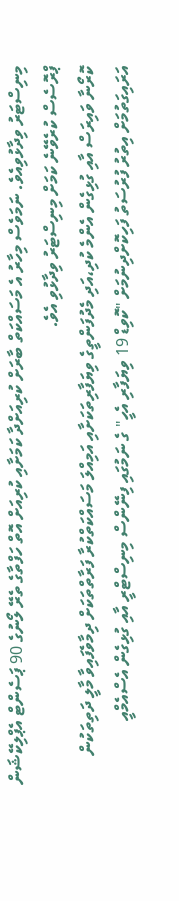މިނިސްޓަރު ވިދާޅުވިއެވެ. ނަމަވެސް މިހާރު އެ މަސައްކަތް ބާރަށް ކުރިއަށްދާ ކަމަށާއި ކުރިއަށް އޮތް ހަފްތާގެ ތެރޭ ލޯނުގެ 90 ޕަސެންޓް އެޕްލިކޭޝަން ޕްރޮސެސް ކުރެވޭނެ ކަމަށް މިނިސްޓަރު ވިދާޅުވި އެވެ.
ކޮރޯނާ ވައިރަސް އާއި ގުޅިގެން އެންމެ ކުދި،އަދި މެދުފަންތީގެ ވިޔަފާރިތަކަށާއި އަމިއްލަ މަސައްކަތްކުރާ ފަރާތްތަކަށް ދިމާވެފައިވާ މާލީ ދަތިތަކުން އަރައިގަތުމަށް އިތުރު ފުރުސަތު ފަހިކޮށްދިނުމަށް "ކޮވިޑް 19 ވިޔަފާރި އެހީ" ގެ ނަމުގައި ފިނޭންސް މިނިސްޓްރީ އާއި ގުޅިގެން އެސްއެމްއީ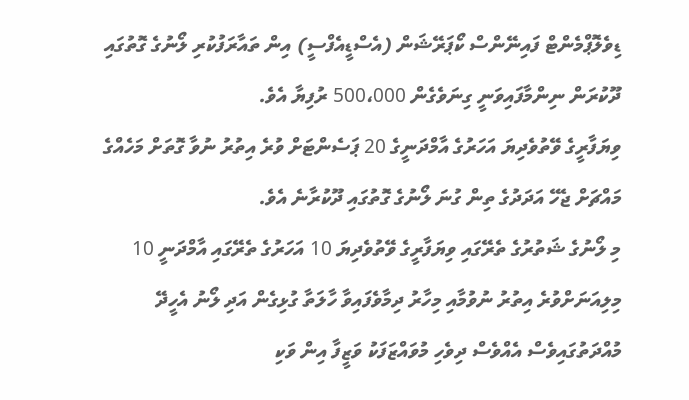ޑިވެލޮޕްމެންޓް ފައިނޭންސް ކޯޕަރޭޝަން (އެސްޑީއެފްސީ) އިން ތައާރަފުކުރި ލޯނުގެ ގޮތުގައި ދޫކުރަން ނިންމާފައިވަނީ ގިނަވެގެން 500،000 ރުފިޔާ އެވެ.
ވިޔަފާރީގެ ވޭތުވެދިޔަ އަހަރުގެ އާމްދަނީގެ 20 ޕަސެންޓަށް ވުރެ އިތުރު ނުވާ ގޮތަށް މަހެއްގެ މައްޗަށް ޖެހޭ އަދަދުގެ ތިން ގުނަ ލޯނުގެ ގޮތުގައި ދޫކުރާނެ އެވެ.
މި ލޯނުގެ ޝަތުރުގެ ތެރޭގައި ވިޔަފާރީގެ ވޭތުވެދިޔަ 10 އަހަރުގެ ތެރޭގައި އާމްދަނީ 10 މިލިއަނަށްވުރެ އިތުރު ނުވުމާއި މިހާރު ދިމާވެފައިވާ ހާލަތާ ގުޅިގެން އަދި ލޯނު އެހީދޭ މުއްދަތުގައިވެސް އެއްވެސް ދިވެހި މުވައްޒަފަކު ވަޒީފާ އިން ވަކި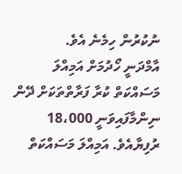ނުކުރުން ހިމެނެ އެވެ.
އާމްދަނީ ހޯދުމަށް އަމިއްލަ މަސައްކަތް ކުރާ ފަރާތްތަކަށް ދޭން ނިންމާފައިވަނީ 18،000 ރުފިޔާއެވެ. އަމިއްލަ މަސައްކަތް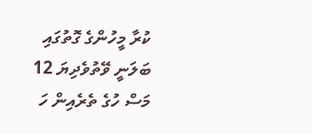ކުރާ މީހުންގެ ގޮތުގައި ބަލަނީ ވޭތުވެދިޔަ 12 މަސް ހުގެ ތެރެއިން ހަ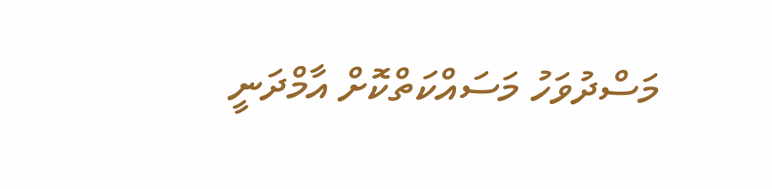މަސްދުވަހު މަސައްކަތްކޮށް އާމްދަނީ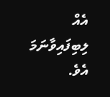އެއް ލިބިފައިވާނަމަ އެވެ.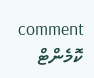comment ކޮމެންޓް